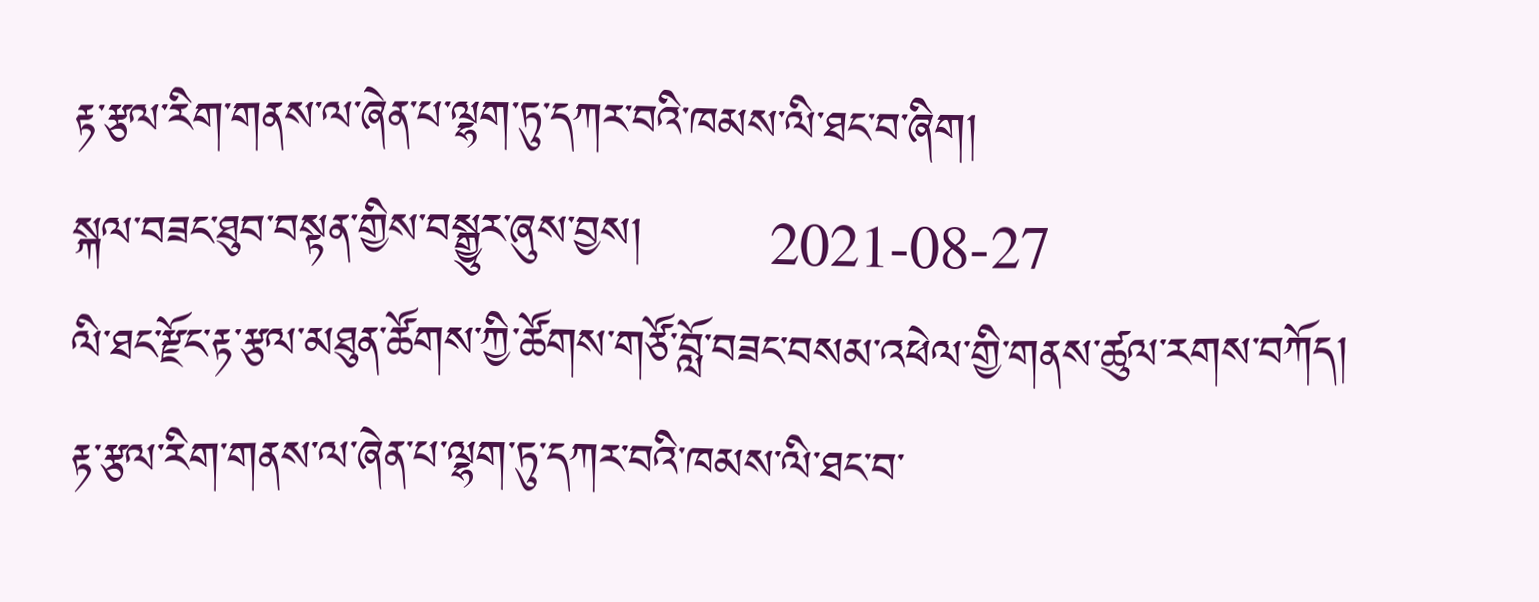རྟ་རྩལ་རིག་གནས་ལ་ཞེན་པ་ལྷག་ཏུ་དཀར་བའི་ཁམས་ལི་ཐང་བ་ཞིག།
སྐལ་བཟང་ཐུབ་བསྟན་གྱིས་བསྒྱུར་ཞུས་བྱས།        2021-08-27
ལི་ཐང་རྫོང་རྟ་རྩལ་མཐུན་ཚོགས་ཀྱི་ཚོགས་གཙོ་བློ་བཟང་བསམ་འཕེལ་གྱི་གནས་ཚུལ་རགས་བཀོད།
རྟ་རྩལ་རིག་གནས་ལ་ཞེན་པ་ལྷག་ཏུ་དཀར་བའི་ཁམས་ལི་ཐང་བ་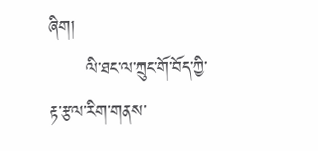ཞིག།
      ལི་ཐང་ལ་ཀྲུང་གོ་བོད་ཀྱི་རྟ་རྩལ་རིག་གནས་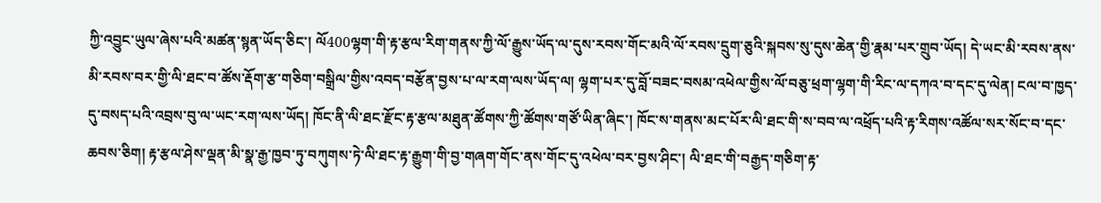ཀྱི་འབྱུང་ཡུལ་ཞེས་པའི་མཚན་སྙན་ཡོད་ཅིང་། ལོ400ལྷག་གི་རྟ་རྩལ་རིག་གནས་ཀྱི་ལོ་རྒྱུས་ཡོད་ལ་དུས་རབས་གོང་མའི་ལོ་རབས་དྲུག་ཅུའི་སྐབས་སུ་དུས་ཆེན་གྱི་རྣམ་པར་གྲུབ་ཡོད། དེ་ཡང་མི་རབས་ནས་མི་རབས་བར་གྱི་ལི་ཐང་བ་ཚོས་རྡོག་རྩ་གཅིག་བསྒྲིལ་གྱིས་འབད་བརྩོན་བྱས་པ་ལ་རག་ལས་ཡོད་ལ། ལྷག་པར་དུ་བློ་བཟང་བསམ་འཕེལ་གྱིས་ལོ་བཅུ་ཕྲག་ལྷག་གི་རིང་ལ་དཀའ་བ་དང་དུ་ལེན། ངལ་བ་ཁྱད་དུ་བསད་པའི་འབྲས་བུ་ལ་ཡང་རག་ལས་ཡོད། ཁོང་ནི་ལི་ཐང་རྫོང་རྟ་རྩལ་མཐུན་ཚོགས་ཀྱི་ཚོགས་གཙོ་ཡིན་ཞིང་། ཁོང་ས་གནས་མང་པོར་ལི་ཐང་གི་ས་བབ་ལ་འཕྲོད་པའི་རྟ་རིགས་འཚོལ་སར་སོང་བ་དང་ཆབས་ཅིག། རྟ་རྩལ་ཤེས་ལྡན་མི་སྣ་རྒྱ་ཁྱབ་ཏུ་བཀུགས་ཏེ་ལི་ཐང་རྟ་རྒྱུག་གི་བྱ་གཞག་གོང་ནས་གོང་དུ་འཕེལ་བར་བྱས་ཤིང་། ལི་ཐང་གི་བརྒྱད་གཅིག་རྟ་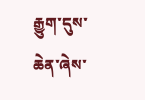རྒྱུག་དུས་ཆེན་ཞེས་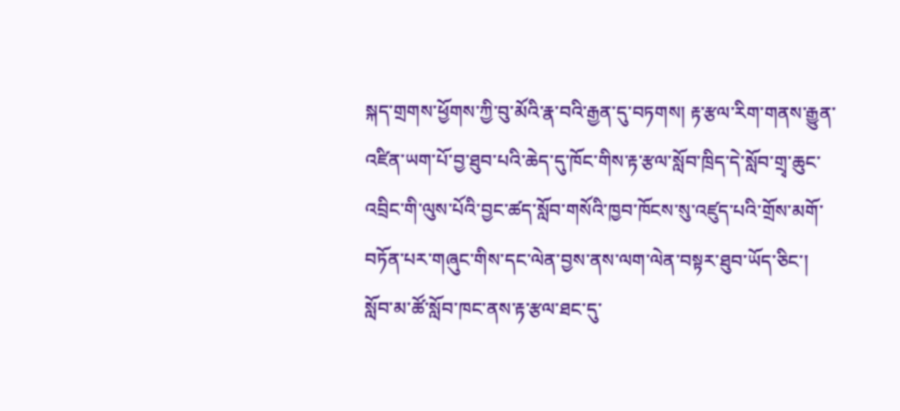སྐད་གྲགས་ཕྱོགས་ཀྱི་བུ་མོའི་རྣ་བའི་རྒྱན་དུ་བཏགས། རྟ་རྩལ་རིག་གནས་རྒྱུན་འཛིན་ཡག་པོ་བྱ་ཐུབ་པའི་ཆེད་དུ་ཁོང་གིས་རྟ་རྩལ་སློབ་ཁྲིད་དེ་སློབ་གྲྭ་ཆུང་འབྲིང་གི་ལུས་པོའི་བྱང་ཚད་སློབ་གསོའི་ཁྱབ་ཁོངས་སུ་འཛུད་པའི་གྲོས་མགོ་བཏོན་པར་གཞུང་གིས་དང་ལེན་བྱས་ནས་ལག་ལེན་བསྟར་ཐུབ་ཡོད་ཅིང་། སློབ་མ་ཚོ་སློབ་ཁང་ནས་རྟ་རྩལ་ཐང་དུ་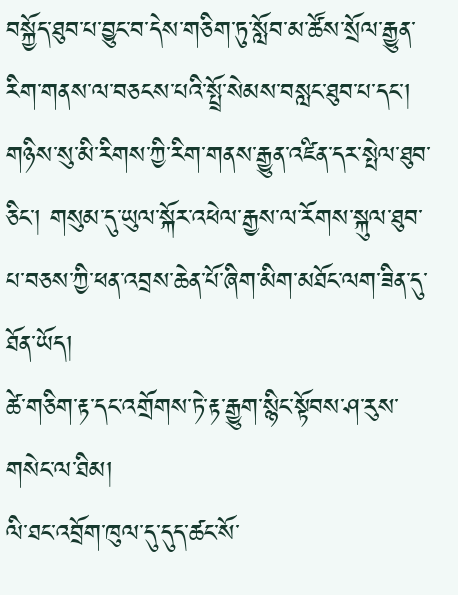བསྐྱོད་ཐུབ་པ་བྱུང་བ་དེས་གཅིག་ཏུ་སློབ་མ་ཚོས་སྲོལ་རྒྱུན་རིག་གནས་ལ་བཅངས་པའི་སྤྲོ་སེམས་བསླང་ཐུབ་པ་དང་། གཉིས་སུ་མི་རིགས་ཀྱི་རིག་གནས་རྒྱུན་འཛིན་དར་སྤེལ་ཐུབ་ཅིང་། གསུམ་དུ་ཡུལ་སྐོར་འཕེལ་རྒྱས་ལ་རོགས་སྐུལ་ཐུབ་པ་བཅས་ཀྱི་ཕན་འབྲས་ཆེན་པོ་ཞིག་མིག་མཐོང་ལག་ཟིན་དུ་ཐོན་ཡོད།
ཚེ་གཅིག་རྟ་དང་འགྲོགས་ཏེ་རྟ་རྒྱུག་སྙིང་སྟོབས་ཤ་རུས་གསེང་ལ་ཐིམ།
ལི་ཐང་འབྲོག་ཁུལ་དུ་དུད་ཚང་སོ་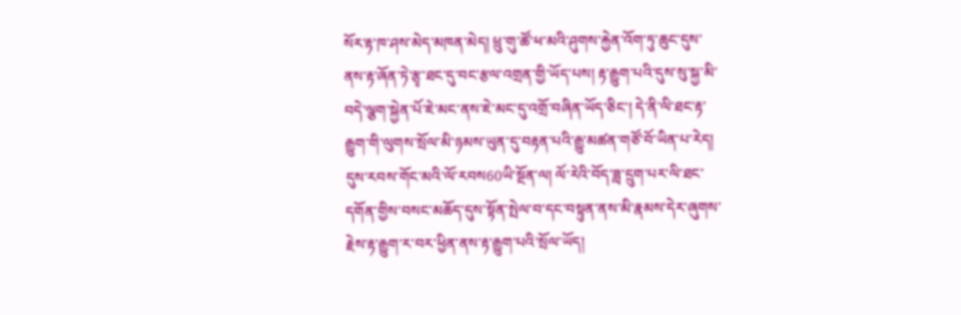སོར་རྟ་ཁ་ཤས་མེད་མཁན་མེད། ཕྲུ་གུ་ཚོ་ཕ་མའི་ཤུགས་རྐྱེན་འོག་ཏུ་ཆུང་དུས་ནས་རྟ་ཞོན་ཏེ་རྩྭ་ཐང་དུ་བང་རྩལ་འགྲན་གྱི་ཡོད་པས། རྟ་རྒྱུག་པའི་དུས་སུ་སྐྱ་མི་བདེ་ལྕག་སྐྱེན་པོ་ཇེ་མང་ནས་ཇེ་མང་དུ་འགྲོ་བཞིན་ཡོད་ཅིང་། དེ་ནི་ལི་ཐང་རྟ་རྒྱུག་གི་ལུགས་སྲོལ་མི་ཉམས་ཡུན་དུ་བརྟན་པའི་རྒྱུ་མཚན་གཙོ་བོ་ཡིན་པ་རེད། དུས་རབས་གོང་མའི་ལོ་རབས60ཡི་སྔོན་ལ། ལོ་རེའི་བོད་ཟླ་དྲུག་པར་ལི་ཐང་དགོན་གྱིས་བསང་མཆོད་དུས་སྟོན་སྤེལ་བ་དང་བསྟུན་ནས་མི་རྣམས་དེར་ཞུགས་རྗེས་རྟ་རྒྱུག་ར་བར་ཕྱིན་ནས་རྟ་རྒྱུག་པའི་སྲོལ་ཡོད།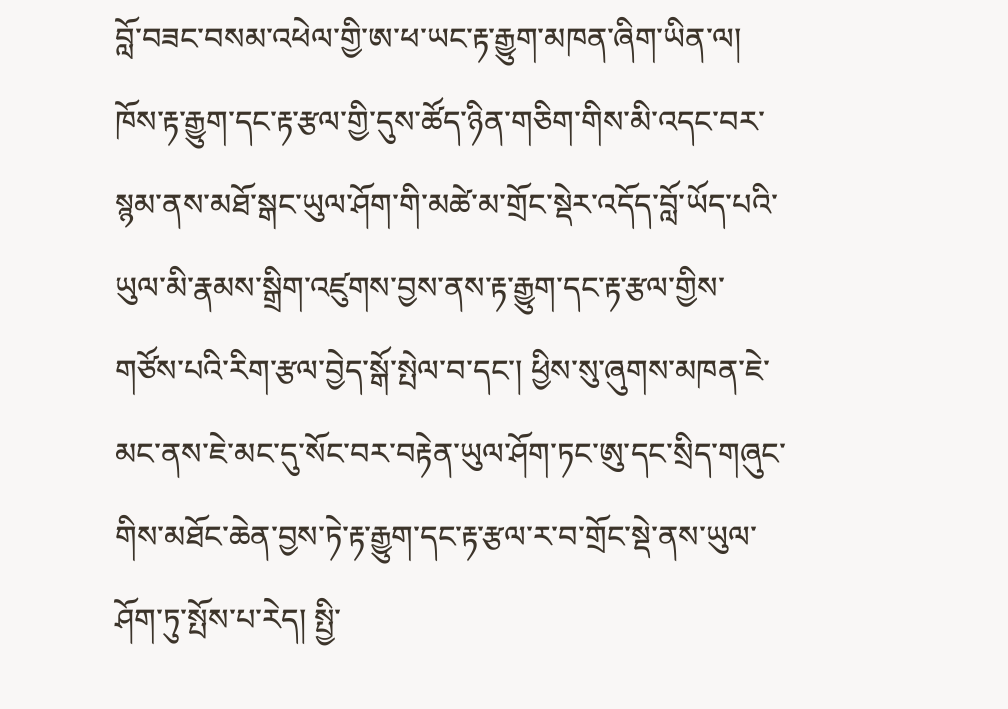བློ་བཟང་བསམ་འཕེལ་གྱི་ཨ་ཕ་ཡང་རྟ་རྒྱུག་མཁན་ཞིག་ཡིན་ལ། ཁོས་རྟ་རྒྱུག་དང་རྟ་རྩལ་གྱི་དུས་ཚོད་ཉིན་གཅིག་གིས་མི་འདང་བར་སྙམ་ནས་མཐོ་སྒང་ཡུལ་ཤོག་གི་མཚེ་མ་གྲོང་སྡེར་འདོད་བློ་ཡོད་པའི་ཡུལ་མི་རྣམས་སྒྲིག་འཛུགས་བྱས་ནས་རྟ་རྒྱུག་དང་རྟ་རྩལ་གྱིས་གཙོས་པའི་རིག་རྩལ་བྱེད་སྒོ་སྤེལ་བ་དང་། ཕྱིས་སུ་ཞུགས་མཁན་ཇེ་མང་ནས་ཇེ་མང་དུ་སོང་བར་བརྟེན་ཡུལ་ཤོག་ཏང་ཨུ་དང་སྲིད་གཞུང་གིས་མཐོང་ཆེན་བྱས་ཏེ་རྟ་རྒྱུག་དང་རྟ་རྩལ་ར་བ་གྲོང་སྡེ་ནས་ཡུལ་ཤོག་ཏུ་སྤོས་པ་རེད། སྤྱི་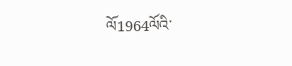ལོ1964ལོའི་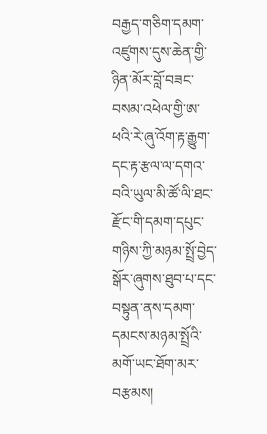བརྒྱད་གཅིག་དམག་འཛུགས་དུས་ཆེན་གྱི་ཉིན་མོར་བློ་བཟང་བསམ་འཕེལ་གྱི་ཨ་ཕའི་རེ་ཞུ་འོག་རྟ་རྒྱུག་དང་རྟ་རྩལ་ལ་དགའ་བའི་ཡུལ་མི་ཚོ་ལི་ཐང་རྫོང་གི་དམག་དཔུང་གཉིས་ཀྱི་མཉམ་སྤྲོ་བྱེད་སྒོར་ཞུགས་ཐུབ་པ་དང་བསྟུན་ནས་དམག་དམངས་མཉམ་སྤྲོའི་མགོ་ཡང་ཐོག་མར་བརྩམས།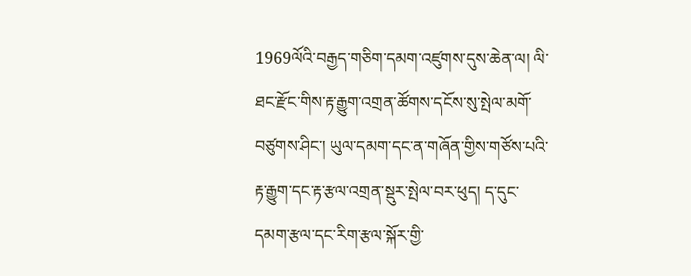1969ལོའི་བརྒྱད་གཅིག་དམག་འཛུགས་དུས་ཆེན་ལ། ལི་ཐང་རྫོང་གིས་རྟ་རྒྱུག་འགྲན་ཚོགས་དངོས་སུ་སྤེལ་མགོ་བཙུགས་ཤིང་། ཡུལ་དམག་དང་ན་གཞོན་གྱིས་གཙོས་པའི་རྟ་རྒྱུག་དང་རྟ་རྩལ་འགྲན་སྡུར་སྤེལ་བར་ཕུད། ད་དུང་དམག་རྩལ་དང་རིག་རྩལ་སྐོར་གྱི་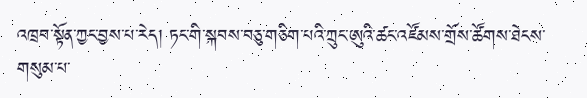འཁྲབ་སྟོན་ཀྱང་བྱས་པ་རེད། ཏང་གི་སྐབས་བཅུ་གཅིག་པའི་ཀྲུང་ཨུའི་ཚང་འཛོམས་གྲོས་ཚོགས་ཐེངས་གསུམ་པ་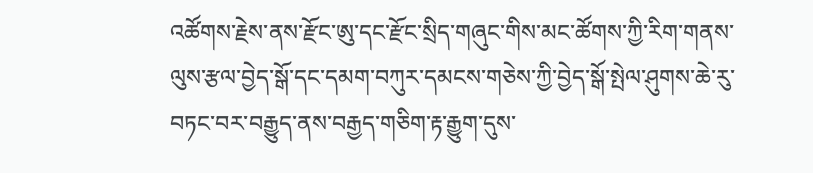འཚོགས་རྗེས་ནས་རྫོང་ཨུ་དང་རྫོང་སྲིད་གཞུང་གིས་མང་ཚོགས་ཀྱི་རིག་གནས་ལུས་རྩལ་བྱེད་སྒོ་དང་དམག་བཀུར་དམངས་གཅེས་ཀྱི་བྱེད་སྒོ་སྤེལ་ཤུགས་ཆེ་རུ་བཏང་བར་བརྒྱུད་ནས་བརྒྱད་གཅིག་རྟ་རྒྱུག་དུས་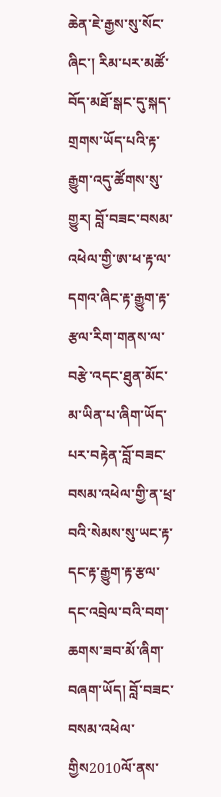ཆེན་ཇེ་རྒྱས་སུ་སོང་ཞིང་། རིམ་པར་མཚོ་བོད་མཐོ་སྒང་དུ་སྐད་གྲགས་ཡོད་པའི་རྟ་རྒྱུག་འདུ་ཚོགས་སུ་གྱུར། བློ་བཟང་བསམ་འཕེལ་གྱི་ཨ་ཕ་རྟ་ལ་དགའ་ཞིང་རྟ་རྒྱུག་རྟ་རྩལ་རིག་གནས་ལ་བརྩེ་འདང་ཐུན་མོང་མ་ཡིན་པ་ཞིག་ཡོད་པར་བརྟེན་བློ་བཟང་བསམ་འཕེལ་གྱི་ན་ཕྲ་བའི་སེམས་སུ་ཡང་རྟ་དང་རྟ་རྒྱུག་རྟ་རྩལ་དང་འབྲེལ་བའི་བག་ཆགས་ཟབ་མོ་ཞིག་བཞག་ཡོད། བློ་བཟང་བསམ་འཕེལ་གྱིས2010ལོ་ནས་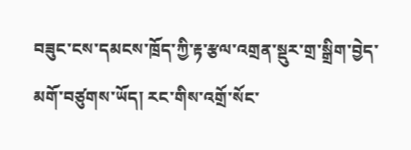བཟུང་ངས་དམངས་ཁྲོད་ཀྱི་རྟ་རྩལ་འགྲན་སྡུར་གྲ་སྒྲིག་བྱེད་མགོ་བཙུགས་ཡོད། རང་གིས་འགྲོ་སོང་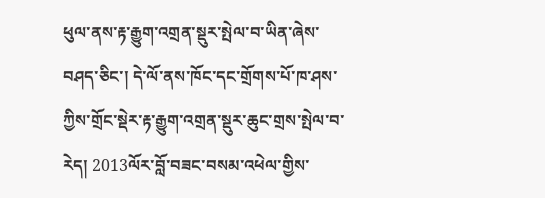ཕུལ་ནས་རྟ་རྒྱུག་འགྲན་སྡུར་སྤེལ་བ་ཡིན་ཞེས་བཤད་ཅིང་། དེ་ལོ་ནས་ཁོང་དང་གྲོགས་པོ་ཁ་ཤས་ཀྱིས་གྲོང་སྡེར་རྟ་རྒྱུག་འགྲན་སྡུར་ཆུང་གྲས་སྤེལ་བ་རེད། 2013ལོར་བློ་བཟང་བསམ་འཕེལ་གྱིས་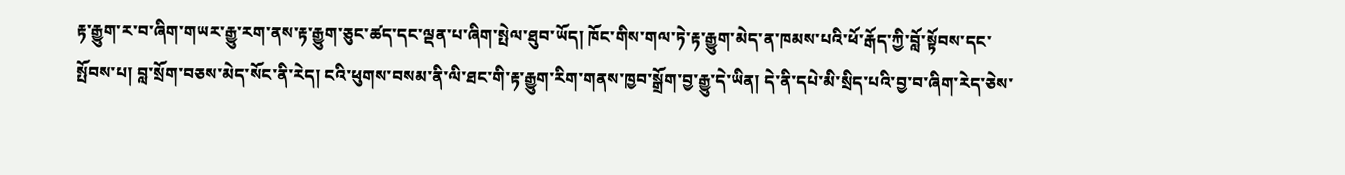རྟ་རྒྱུག་ར་བ་ཞིག་གཡར་རྒྱུ་རག་ནས་རྟ་རྒྱུག་ཅུང་ཚད་དང་ལྡན་པ་ཞིག་སྤེལ་ཐུབ་ཡོད། ཁོང་གིས་གལ་ཏེ་རྟ་རྒྱུག་མེད་ན་ཁམས་པའི་ཕོ་རྒོད་ཀྱི་བློ་སྟོབས་དང་སྤོབས་པ། བླ་སྲོག་བཅས་མེད་སོང་ནི་རེད། ངའི་ཕུགས་བསམ་ནི་ལི་ཐང་གི་རྟ་རྒྱུག་རིག་གནས་ཁྱབ་སྒྲོག་བྱ་རྒྱུ་དེ་ཡིན། དེ་ནི་དཔེ་མི་སྲིད་པའི་བྱ་བ་ཞིག་རེད་ཅེས་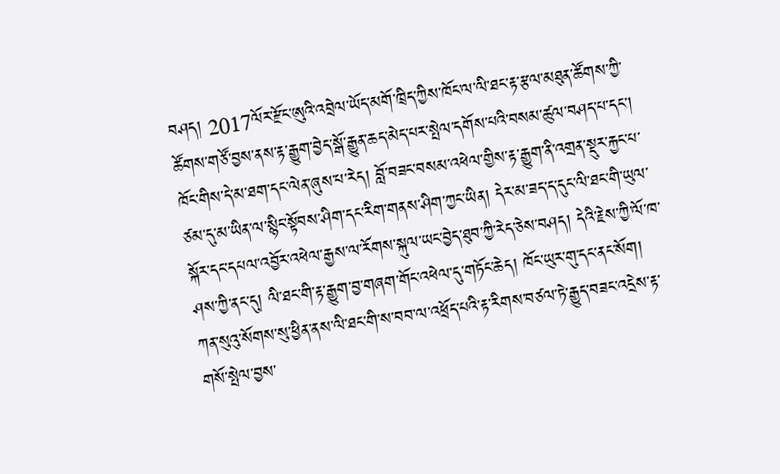བཤད། 2017ལོར་རྫོང་ཨུའི་འབྲེལ་ཡོད་མགོ་ཁྲིད་ཀྱིས་ཁོང་ལ་ལི་ཐང་རྟ་རྩལ་མཐུན་ཚོགས་ཀྱི་ཚོགས་གཙོ་བྱས་ནས་རྟ་རྒྱུག་བྱེད་སྒོ་རྒྱུན་ཆད་མེད་པར་སྤེལ་དགོས་པའི་བསམ་ཚུལ་བཤད་པ་དང་། ཁོང་གིས་དེ་མ་ཐག་དང་ལེན་ཞུས་པ་རེད། བློ་བཟང་བསམ་འཕེལ་གྱིས་རྟ་རྒྱུག་ནི་འགྲན་སྡུར་རྐྱང་པ་ཙམ་དུ་མ་ཡིན་ལ་སྙིང་སྟོབས་ཤིག་དང་རིག་གནས་ཤིག་ཀྱང་ཡིན། དེར་མ་ཟད་ད་དུང་ལི་ཐང་གི་ཡུལ་སྐོར་དང་དཔལ་འབྱོར་འཕེལ་རྒྱས་ལ་རོགས་སྐུལ་ཡང་བྱེད་ཐུབ་ཀྱི་རེད་ཅེས་བཤད། དེའི་རྗེས་ཀྱི་ལོ་ཁ་ཤས་ཀྱི་ནང་དུ། ལི་ཐང་གི་རྟ་རྒྱུག་བྱ་གཞག་གོང་འཕེལ་དུ་གཏོང་ཆེད། ཁོང་ཡུར་གུ་དང་ནང་སོག། ཀན་སུའུ་སོགས་སུ་ཕྱིན་ནས་ལི་ཐང་གི་ས་བབ་ལ་འཕྲོད་པའི་རྟ་རིགས་བཙལ་ཏེ་རྒྱུད་བཟང་འདྲེས་རྟ་གསོ་སྤེལ་བྱས་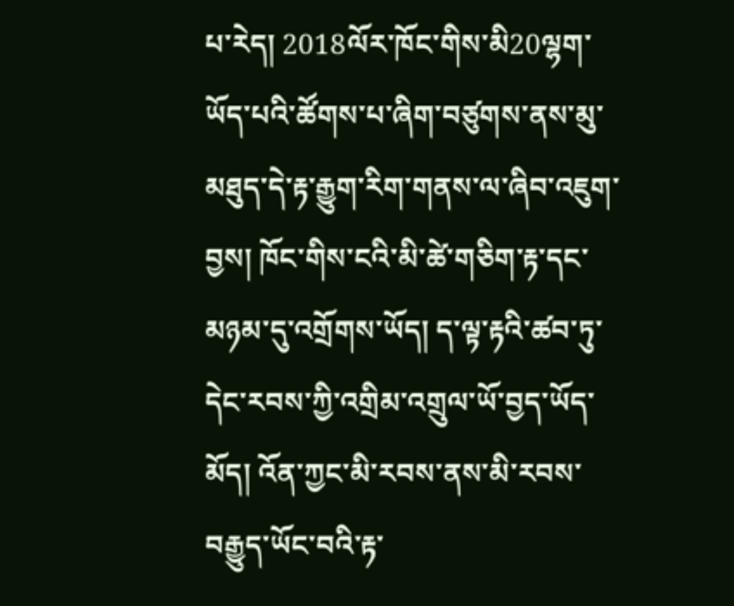པ་རེད། 2018ལོར་ཁོང་གིས་མི20ལྷག་ཡོད་པའི་ཚོགས་པ་ཞིག་བཙུགས་ནས་མུ་མཐུད་དེ་རྟ་རྒྱུག་རིག་གནས་ལ་ཞིབ་འཇུག་བྱས། ཁོང་གིས་ངའི་མི་ཚེ་གཅིག་རྟ་དང་མཉམ་དུ་འགྲོགས་ཡོད། ད་ལྟ་རྟའི་ཚབ་ཏུ་དེང་རབས་ཀྱི་འགྲིམ་འགྲུལ་ཡོ་བྱད་ཡོད་མོད། འོན་ཀྱང་མི་རབས་ནས་མི་རབས་བརྒྱུད་ཡོང་བའི་རྟ་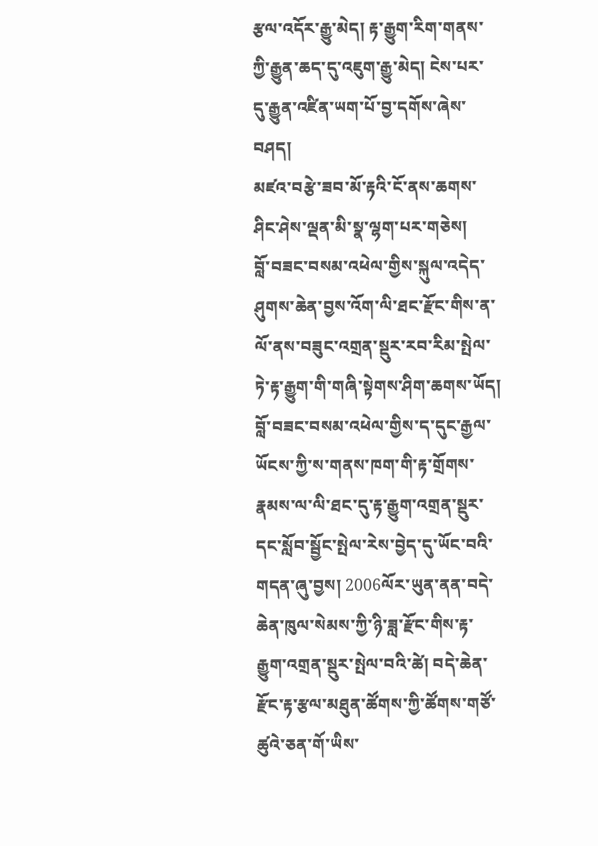རྩལ་འདོར་རྒྱུ་མེད། རྟ་རྒྱུག་རིག་གནས་ཀྱི་རྒྱུན་ཆད་དུ་འཇུག་རྒྱུ་མེད། ངེས་པར་དུ་རྒྱུན་འཛིན་ཡག་པོ་བྱ་དགོས་ཞེས་བཤད།
མཛའ་བརྩེ་ཟབ་མོ་རྟའི་ངོ་ནས་ཆགས་ཤིང་ཤེས་ལྡན་མི་སྣ་ལྷག་པར་གཅེས།
བློ་བཟང་བསམ་འཕེལ་གྱིས་སྐུལ་འདེད་ཤུགས་ཆེན་བྱས་འོག་ལི་ཐང་རྫོང་གིས་ན་ལོ་ནས་བཟུང་འགྲན་སྡུར་རབ་རིམ་སྤེལ་ཏེ་རྟ་རྒྱུག་གི་གཞི་སྟེགས་ཤིག་ཆགས་ཡོད། བློ་བཟང་བསམ་འཕེལ་གྱིས་ད་དུང་རྒྱལ་ཡོངས་ཀྱི་ས་གནས་ཁག་གི་རྟ་གྲོགས་རྣམས་ལ་ལི་ཐང་དུ་རྟ་རྒྱུག་འགྲན་སྡུར་དང་སློབ་སྦྱོང་སྤེལ་རེས་བྱེད་དུ་ཡོང་བའི་གདན་ཞུ་བྱས། 2006ལོར་ཡུན་ནན་བདེ་ཆེན་ཁུལ་སེམས་ཀྱི་ཉི་ཟླ་རྫོང་གིས་རྟ་རྒྱུག་འགྲན་སྡུར་སྤེལ་བའི་ཚེ། བདེ་ཆེན་རྫོང་རྟ་རྩལ་མཐུན་ཚོགས་ཀྱི་ཚོགས་གཙོ་ཚུའེ་ཅན་གོ་ཡིས་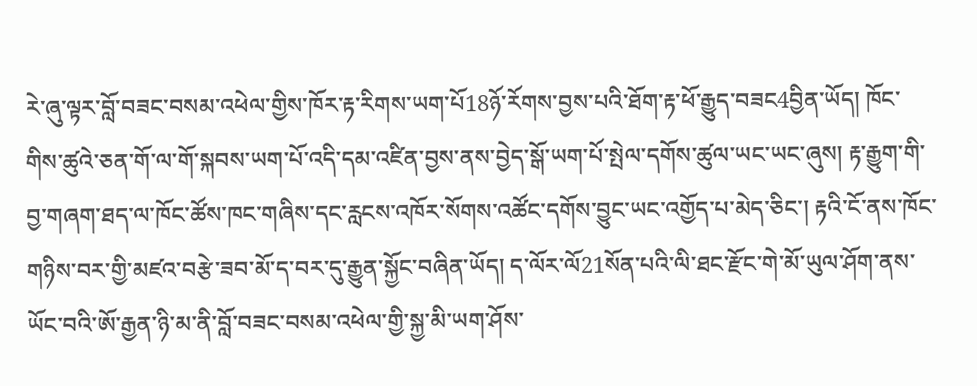རེ་ཞུ་ལྟར་བློ་བཟང་བསམ་འཕེལ་གྱིས་ཁོར་རྟ་རིགས་ཡག་པོ18ཉོ་རོགས་བྱས་པའི་ཐོག་རྟ་ཕོ་རྒྱུད་བཟང4བྱིན་ཡོད། ཁོང་གིས་ཚུའེ་ཅན་གོ་ལ་གོ་སྐབས་ཡག་པོ་འདི་དམ་འཛིན་བྱས་ནས་བྱེད་སྒོ་ཡག་པོ་སྤེལ་དགོས་ཚུལ་ཡང་ཡང་ཞུས། རྟ་རྒྱུག་གི་བྱ་གཞག་ཐད་ལ་ཁོང་ཚོས་ཁང་གཞིས་དང་རླངས་འཁོར་སོགས་འཚོང་དགོས་བྱུང་ཡང་འགྱོད་པ་མེད་ཅིང་། རྟའི་ངོ་ནས་ཁོང་གཉིས་བར་གྱི་མཛའ་བརྩེ་ཟབ་མོ་ད་བར་དུ་རྒྱུན་སྐྱོང་བཞིན་ཡོད། ད་ལོར་ལོ21སོན་པའི་ལི་ཐང་རྫོང་གེ་མོ་ཡུལ་ཤོག་ནས་ཡོང་བའི་ཨོ་རྒྱན་ཉི་མ་ནི་བློ་བཟང་བསམ་འཕེལ་གྱི་སྐྱ་མི་ཡག་ཤོས་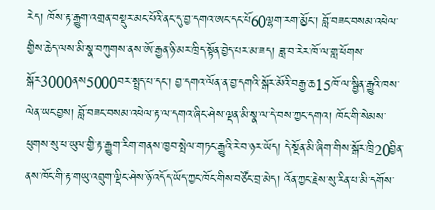རེད། ཁོས་རྟ་རྒྱུག་འགྲན་བསྡུར་མང་པོའི་ནང་དུ་བྱ་དགའ་ཨང་དང་པོ60ལྷག་རག་མྱོང་། བློ་བཟང་བསམ་འཕེལ་གྱིས་ཆེད་ལས་མི་སྣ་བཀུགས་ནས་ཨོ་རྒྱན་ཉི་མར་ཁྲིད་སྟོན་བྱེད་པར་མ་ཟད། ཟླ་བ་རེར་ཁོ་ལ་གླ་ཕོགས་སྒོར3000ནས5000བར་སྤྲད་པ་དང་། བྱ་དགའ་ལོན་ན་བྱ་དགའི་སྒོར་མོའི་བརྒྱ་ཆ15ཁོ་ལ་སྦྱིན་རྒྱུའི་ཁས་ལེན་ཡང་བྱས། བློ་བཟང་བསམ་འཕེལ་རྟ་ལ་དགའ་ཞིང་ཤེས་ལྡན་མི་སྣ་ལ་དེ་བས་ཀྱང་དགའ། ཁོང་གི་སེམས་ཕུགས་སུ་ཕ་ཡུལ་གྱི་རྟ་རྒྱུག་རིག་གནས་ཁྱབ་སྤེལ་གཏང་རྒྱུའི་རེ་བ་ཉར་ཡོད། དེ་སྔོན་མི་ཞིག་གིས་སྒོར་ཁྲི20བྱིན་ནས་ཁོང་གི་རྟ་གཡུ་འབྲུག་ལྡིང་ཤེས་ཉོ་འདོད་ཡོད་ཀྱང་ཁོང་གིས་བཙོང་བྲ་མེད། འོན་ཀྱང་རྗེས་སུ་རིན་པ་མི་དགོས་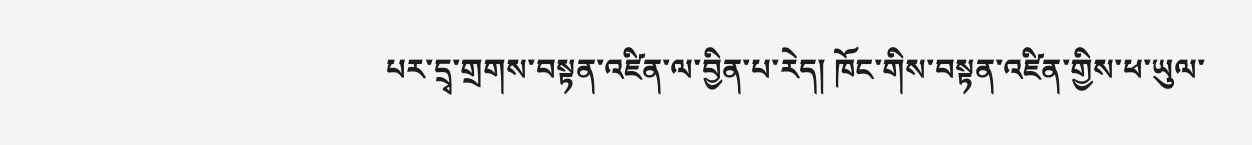པར་དྲྭ་གྲགས་བསྟན་འཛིན་ལ་བྱིན་པ་རེད། ཁོང་གིས་བསྟན་འཛིན་གྱིས་ཕ་ཡུལ་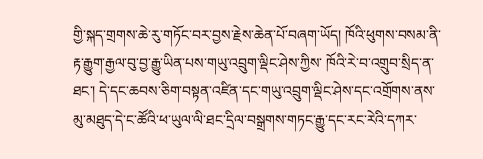གྱི་སྐད་གྲགས་ཆེ་རུ་གཏོང་བར་བྱས་རྗེས་ཆེན་པོ་བཞག་ཡོད། ཁོའི་ཕུགས་བསམ་ནི་རྟ་རྒྱུག་རྒྱལ་བུ་བྱ་རྒྱུ་ཡིན་པས་གཡུ་འབྲུག་ལྡིང་ཤེས་ཀྱིས་ ཁོའི་རེ་བ་འགྲུབ་སྲིད་ན་ཐང་། དེ་དང་ཆབས་ཅིག་བསྟན་འཛིན་དང་གཡུ་འབྲུག་ལྡིང་ཤེས་དང་འགྲོགས་ནས་མུ་མཐུད་དེ་ང་ཚོའི་ཕ་ཡུལ་ལི་ཐང་དྲིལ་བསྒྲགས་གཏང་རྒྱུ་དང་རང་རེའི་དཀར་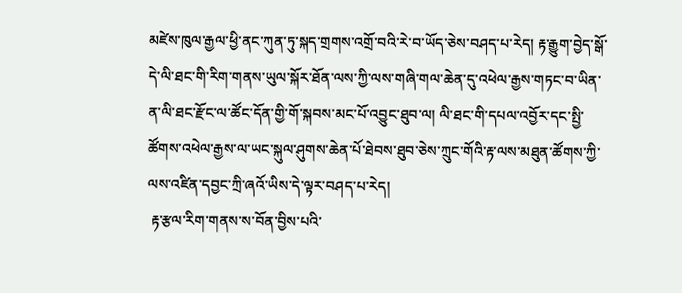མཛེས་ཁུལ་རྒྱལ་ཕྱི་ནང་ཀུན་ཏུ་སྐད་གྲགས་འགྲོ་བའི་རེ་བ་ཡོད་ཅེས་བཤད་པ་རེད། རྟ་རྒྱུག་བྱེད་སྒོ་དེ་ལི་ཐང་གི་རིག་གནས་ཡུལ་སྐོར་ཐོན་ལས་ཀྱི་ལས་གཞི་གལ་ཆེན་དུ་འཕེལ་རྒྱས་གཏང་བ་ཡིན་ན་ལི་ཐང་རྫོང་ལ་ཚོང་དོན་གྱི་གོ་སྐབས་མང་པོ་འབྱུང་ཐུབ་ལ། ལི་ཐང་གི་དཔལ་འབྱོར་དང་སྤྱི་ཚོགས་འཕེལ་རྒྱས་ལ་ཡང་སྐུལ་ཤུགས་ཆེན་པོ་ཐེབས་ཐུབ་ཅེས་ཀྲུང་གོའི་རྟ་ལས་མཐུན་ཚོགས་ཀྱི་ལས་འཛིན་དབྱང་ཀྲི་ཞའོ་ཡིས་དེ་ལྟར་བཤད་པ་རེད།
 རྟ་རྩལ་རིག་གནས་ས་བོན་བྱིས་པའི་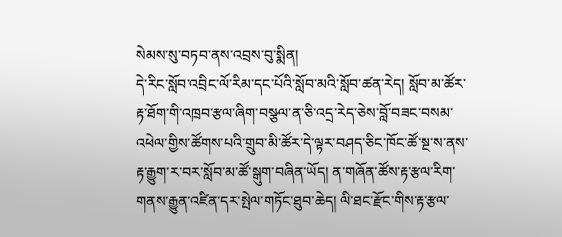སེམས་སུ་བཏབ་ནས་འབྲས་བུ་སྨིན།
དེ་རིང་སློབ་འབྲིང་ལོ་རིམ་དང་པོའི་སློབ་མའི་སློབ་ཚན་རེད། སློབ་མ་ཚོར་རྟ་ཐོག་གི་འཁྲབ་རྩལ་ཞིག་བསྩལ་ན་ཅི་འདྲ་རེད་ཅེས་བློ་བཟང་བསམ་འཕེལ་གྱིས་ཚོགས་པའི་གྲུབ་མི་ཚོར་དེ་ལྟར་བཤད་ཅིང་ཁོང་ཚོ་སྔ་ས་ནས་རྟ་རྒྱུག་ར་བར་སློབ་མ་ཚོ་སྒུག་བཞིན་ཡོད། ན་གཞོན་ཚོས་རྟ་རྩལ་རིག་གནས་རྒྱུན་འཛིན་དར་སྤེལ་གཏོང་ཐུབ་ཆེད། ལི་ཐང་རྫོང་གིས་རྟ་རྩལ་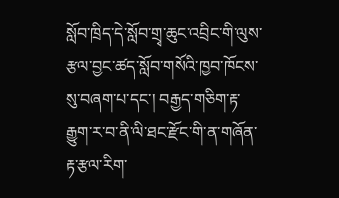སློབ་ཁྲིད་དེ་སློབ་གྲྭ་ཆུང་འབྲིང་གི་ལུས་རྩལ་བྱང་ཚད་སློབ་གསོའི་ཁྱབ་ཁོངས་སུ་བཞག་པ་དང་། བརྒྱད་གཅིག་རྟ་རྒྱུག་ར་བ་ནི་ལི་ཐང་རྫོང་གི་ན་གཞོན་རྟ་རྩལ་རིག་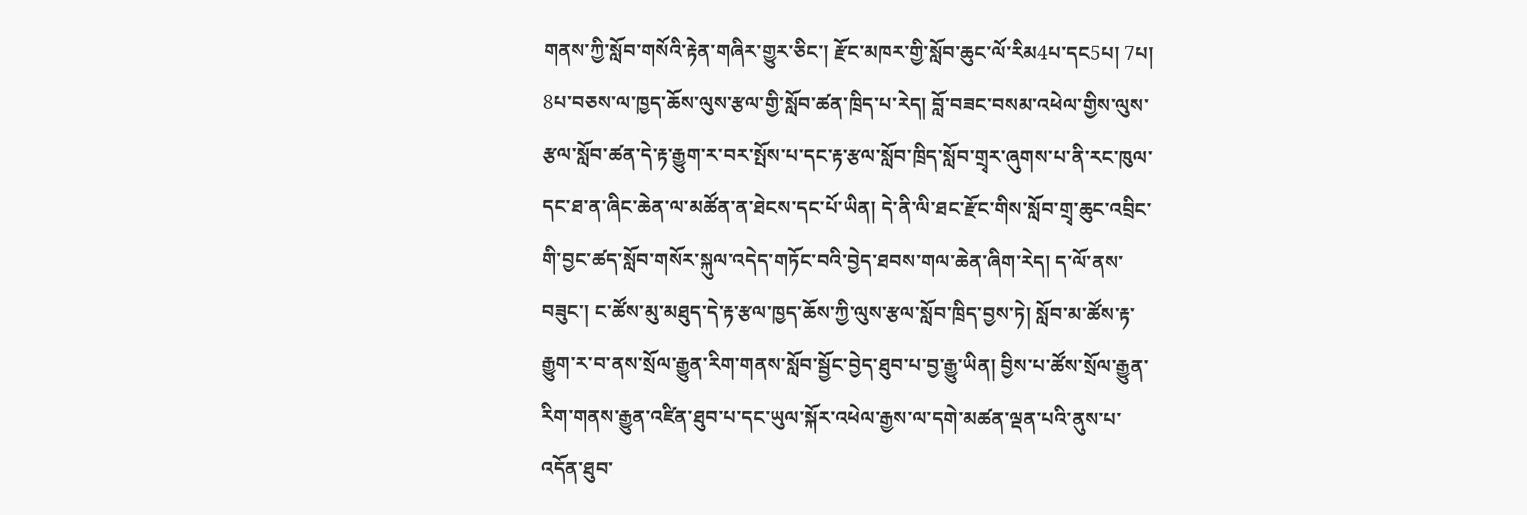གནས་ཀྱི་སློབ་གསོའི་རྟེན་གཞིར་གྱུར་ཅིང་། རྫོང་མཁར་གྱི་སློབ་ཆུང་ལོ་རིམ4པ་དང5པ། 7པ། 8པ་བཅས་ལ་ཁྱད་ཆོས་ལུས་རྩལ་གྱི་སློབ་ཚན་ཁྲིད་པ་རེད། བློ་བཟང་བསམ་འཕེལ་གྱིས་ལུས་རྩལ་སློབ་ཚན་དེ་རྟ་རྒྱུག་ར་བར་སྤོས་པ་དང་རྟ་རྩལ་སློབ་ཁྲིད་སློབ་གྲྭར་ཞུགས་པ་ནི་རང་ཁུལ་དང་ཐ་ན་ཞིང་ཆེན་ལ་མཚོན་ན་ཐེངས་དང་པོ་ཡིན། དེ་ནི་ལི་ཐང་རྫོང་གིས་སློབ་གྲྭ་ཆུང་འབྲིང་གི་བྱང་ཚད་སློབ་གསོར་སྐུལ་འདེད་གཏོང་བའི་བྱེད་ཐབས་གལ་ཆེན་ཞིག་རེད། ད་ལོ་ནས་བཟུང་། ང་ཚོས་མུ་མཐུད་དེ་རྟ་རྩལ་ཁྱད་ཆོས་ཀྱི་ལུས་རྩལ་སློབ་ཁྲིད་བྱས་ཏེ། སློབ་མ་ཚོས་རྟ་རྒྱུག་ར་བ་ནས་སྲོལ་རྒྱུན་རིག་གནས་སློབ་སྦྱོང་བྱེད་ཐུབ་པ་བྱ་རྒྱུ་ཡིན། བྱིས་པ་ཚོས་སྲོལ་རྒྱུན་རིག་གནས་རྒྱུན་འཛིན་ཐུབ་པ་དང་ཡུལ་སྐོར་འཕེལ་རྒྱས་ལ་དགེ་མཚན་ལྡན་པའི་ནུས་པ་འདོན་ཐུབ་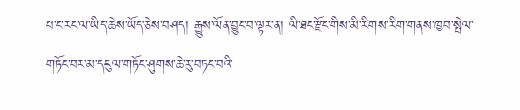པ་ང་རང་ལ་ཡིད་ཆེས་ཡོད་ཅེས་བཤད། རྒྱུས་ལོན་བྱུང་བ་ལྟར་ན། ལི་ཐང་རྫོང་གིས་མི་རིགས་རིག་གནས་ཁྱབ་སྤེལ་གཏོང་བར་མ་དངུལ་གཏོང་ཤུགས་ཆེ་རུ་བཏང་བའི་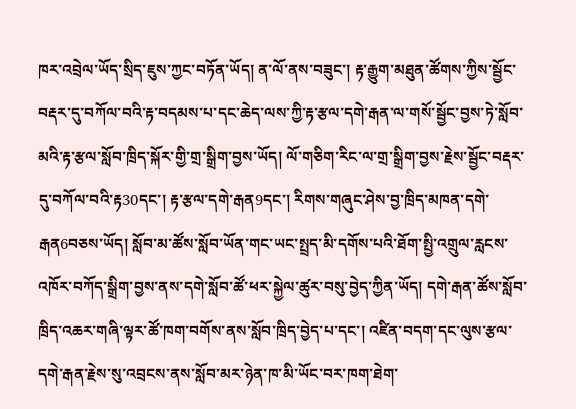ཁར་འབྲེལ་ཡོད་སྲིད་ཇུས་ཀྱང་བཏོན་ཡོད། ན་ལོ་ནས་བཟུང་། རྟ་རྒྱུག་མཐུན་ཚོགས་ཀྱིས་སྦྱོང་བརྡར་དུ་བཀོལ་བའི་རྟ་བདམས་པ་དང་ཆེད་ལས་ཀྱི་རྟ་རྩལ་དགེ་རྒན་ལ་གསོ་སྦྱོང་བྱས་ཏེ་སློབ་མའི་རྟ་རྩལ་སློབ་ཁྲིད་སྐོར་གྱི་གྲ་སྒྲིག་བྱས་ཡོད། ལོ་གཅིག་རིང་ལ་གྲ་སྒྲིག་བྱས་རྗེས་སྦྱོང་བརྡར་དུ་བཀོལ་བའི་རྟ30དང་། རྟ་རྩལ་དགེ་རྒན9དང་། རིགས་གཞུང་ཤེས་བྱ་ཁྲིད་མཁན་དགེ་རྒན6བཅས་ཡོད། སློབ་མ་ཚོས་སློབ་ཡོན་གང་ཡང་སྤྲད་མི་དགོས་པའི་ཐོག་སྤྱི་འགྲུལ་རླངས་འཁོར་བཀོད་སྒྲིག་བྱས་ནས་དགེ་སློབ་ཚོ་ཕར་སྐྱེལ་ཚུར་བསུ་བྱེད་ཀྱིན་ཡོད། དགེ་རྒན་ཚོས་སློབ་ཁྲིད་འཆར་གཞི་ལྟར་ཚོ་ཁག་བགོས་ནས་སློབ་ཁྲིད་བྱེད་པ་དང་། འཛིན་བདག་དང་ལུས་རྩལ་དགེ་རྒན་རྗེས་སུ་འབྲངས་ནས་སློབ་མར་ཉེན་ཁ་མི་ཡོང་བར་ཁག་ཐེག་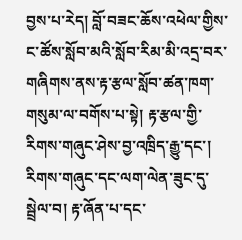བྱས་པ་རེད། བློ་བཟང་ཆོས་འཕེལ་གྱིས་ང་ཚོས་སློབ་མའི་སློབ་རིམ་མི་འདྲ་བར་གཞིགས་ནས་རྟ་རྩལ་སློབ་ཚན་ཁག་གསུམ་ལ་བགོས་པ་སྟེ། རྟ་རྩལ་གྱི་རིགས་གཞུང་ཤེས་བྱ་འཁྲིད་རྒྱུ་དང་། རིགས་གཞུང་དང་ལག་ལེན་ཟུང་དུ་སྦྲེལ་བ། རྟ་ཞོན་པ་དང་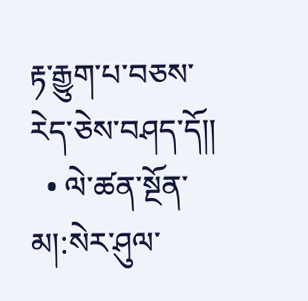རྟ་རྒྱུག་པ་བཅས་རེད་ཅེས་བཤད་དོ།།
  • ལེ་ཚན་སྔོན་མ།:སེར་ཤུལ་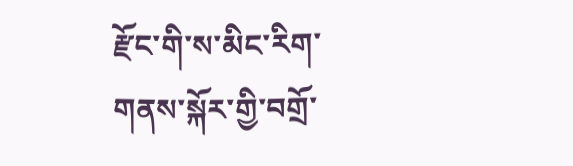རྫོང་གི་ས་མིང་རིག་གནས་སྐོར་གྱི་བགྲོ་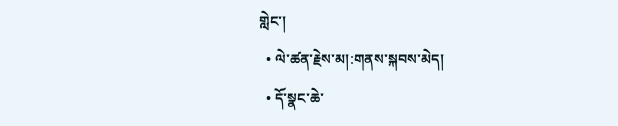གླེང་།
  • ལེ་ཚན་རྗེས་མ།:གནས་སྐབས་མེད།
  • དོ་སྣང་ཆེ་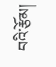བའི་རྩོམ།